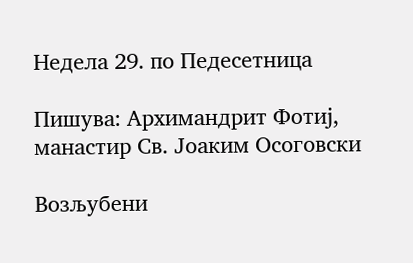Недела 29. по Педесетница

Пишува: Архимандрит Фотиј, манастир Св. Јоаким Осоговски

Возљубени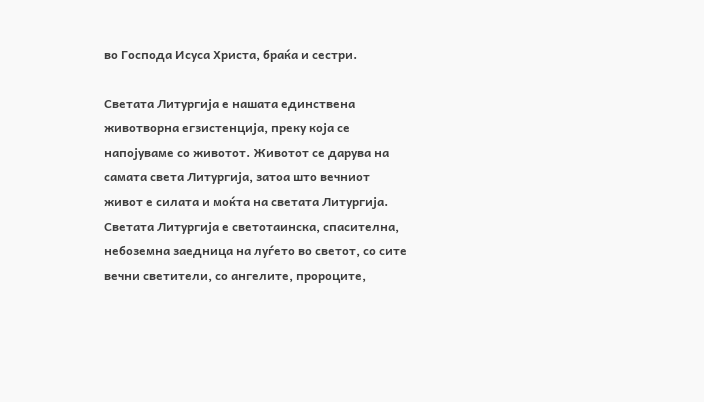во Господа Исуса Христа, браќа и сестри.

Светата Литургија е нашата единствена животворна егзистенција, преку која се напојуваме со животот. Животот се дарува на самата света Литургија, затоа што вечниот живот е силата и моќта на светата Литургија. Светата Литургија е светотаинска, спасителна, небоземна заедница на луѓето во светот, со сите вечни светители, со ангелите, пророците,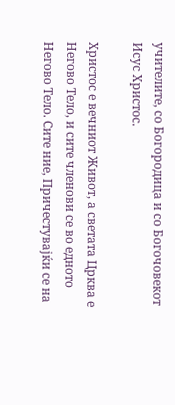учителите, со Богородица и со Богочовекот Исус Христос.

Христос е вечниот Живот, а светата Црква е Негово Тело, и сите членови се во едното Негово Тело. Сите ние, Причестувајќи се на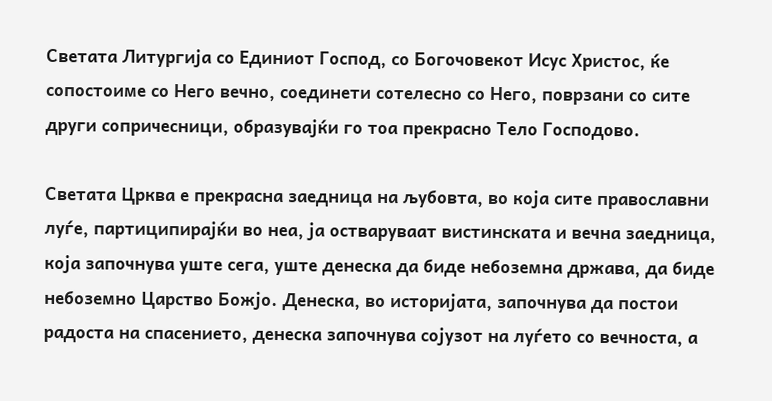Светата Литургија со Единиот Господ, со Богочовекот Исус Христос, ќе сопостоиме со Него вечно, соединети сотелесно со Него, поврзани со сите други сопричесници, образувајќи го тоа прекрасно Тело Господово.

Светата Црква е прекрасна заедница на љубовта, во која сите православни луѓе, партиципирајќи во неа, ја остваруваат вистинската и вечна заедница, која започнува уште сега, уште денеска да биде небоземна држава, да биде небоземно Царство Божјо. Денеска, во историјата, започнува да постои радоста на спасението, денеска започнува сојузот на луѓето со вечноста, а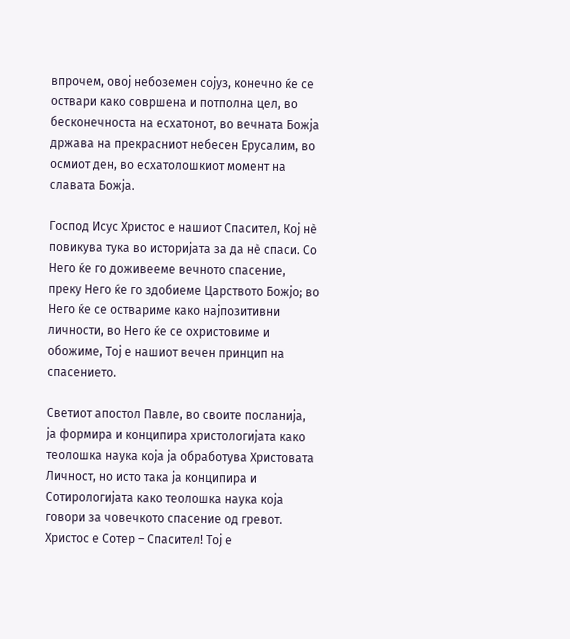впрочем, овој небоземен сојуз, конечно ќе се оствари како совршена и потполна цел, во бесконечноста на есхатонот, во вечната Божја држава на прекрасниот небесен Ерусалим, во осмиот ден, во есхатолошкиот момент на славата Божја.

Господ Исус Христос е нашиот Спасител, Кој нè повикува тука во историјата за да нè спаси. Со Него ќе го доживееме вечното спасение, преку Него ќе го здобиеме Царството Божјо; во Него ќе се оствариме како најпозитивни личности, во Него ќе се охристовиме и обожиме, Тој е нашиот вечен принцип на спасението.

Светиот апостол Павле, во своите посланија, ја формира и конципира христологијата како теолошка наука која ја обработува Христовата Личност, но исто така ја конципира и Сотирологијата како теолошка наука која говори за човечкото спасение од гревот. Христос е Сотер – Спасител! Тој е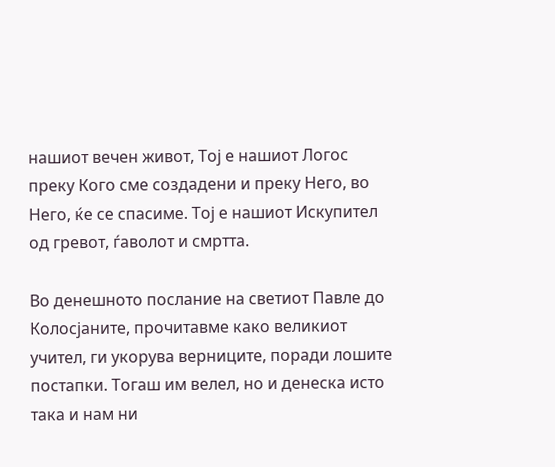нашиот вечен живот, Тој е нашиот Логос преку Кого сме создадени и преку Него, во Него, ќе се спасиме. Тој е нашиот Искупител од гревот, ѓаволот и смртта.

Во денешното послание на светиот Павле до Колосјаните, прочитавме како великиот учител, ги укорува верниците, поради лошите постапки. Тогаш им велел, но и денеска исто така и нам ни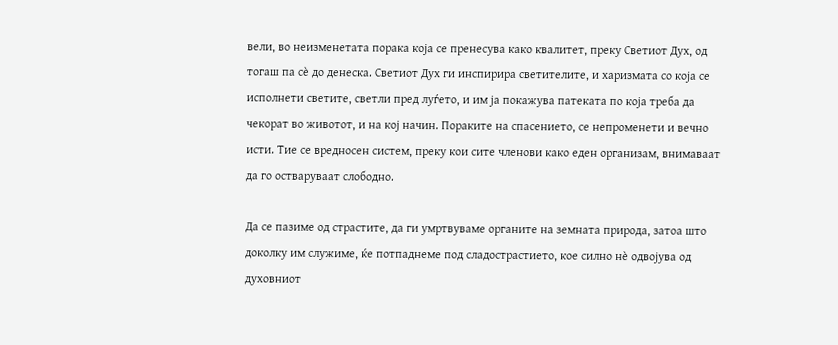вели, во неизменетата порака која се пренесува како квалитет, преку Светиот Дух, од тогаш па сè до денеска. Светиот Дух ги инспирира светителите, и харизмата со која се исполнети светите, светли пред луѓето, и им ја покажува патеката по која треба да чекорат во животот, и на кој начин. Пораките на спасението, се непроменети и вечно исти. Тие се вредносен систем, преку кои сите членови како еден организам, внимаваат да го остваруваат слободно.

Да се пазиме од страстите, да ги умртвуваме органите на земната природа, затоа што доколку им служиме, ќе потпаднеме под сладострастието, кое силно нè одвојува од духовниот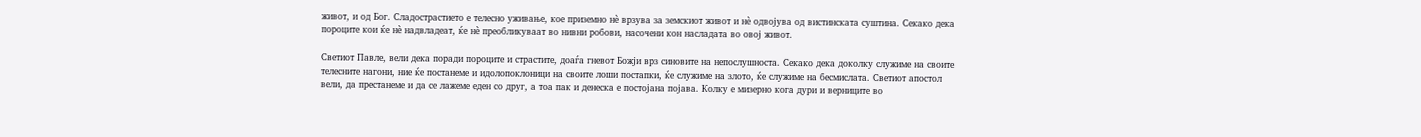живот, и од Бог. Сладострастието е телесно уживање, кое приземно нè врзува за земскиот живот и нè одвојува од вистинската суштина. Секако дека пороците кои ќе нè надвладеат, ќе нè преобликуваат во нивни робови, насочени кон насладата во овој живот.

Светиот Павле, вели дека поради пороците и страстите, доаѓа гневот Божји врз синовите на непослушноста. Секако дека доколку служиме на своите телесните нагони, ние ќе постанеме и идолопоклоници на своите лоши постапки, ќе служиме на злото, ќе служиме на бесмислата. Светиот апостол вели, да престанеме и да се лажеме еден со друг, а тоа пак и денеска е постојана појава. Колку е мизерно кога дури и верниците во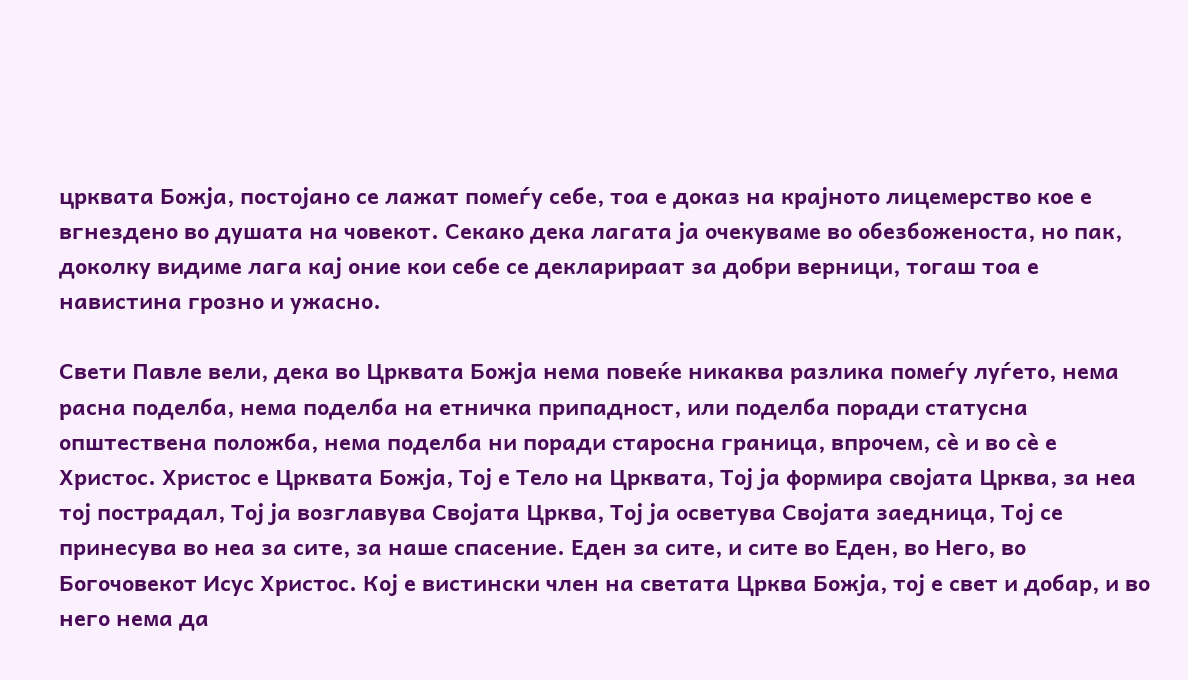црквата Божја, постојано се лажат помеѓу себе, тоа е доказ на крајното лицемерство кое е вгнездено во душата на човекот. Секако дека лагата ја очекуваме во обезбоженоста, но пак, доколку видиме лага кај оние кои себе се декларираат за добри верници, тогаш тоа е навистина грозно и ужасно.

Свети Павле вели, дека во Црквата Божја нема повеќе никаква разлика помеѓу луѓето, нема расна поделба, нема поделба на етничка припадност, или поделба поради статусна општествена положба, нема поделба ни поради старосна граница, впрочем, сè и во сè е Христос. Христос е Црквата Божја, Тој е Тело на Црквата, Тој ја формира својата Црква, за неа тој пострадал, Тој ја возглавува Својата Црква, Тој ја осветува Својата заедница, Тој се принесува во неа за сите, за наше спасение. Еден за сите, и сите во Еден, во Него, во Богочовекот Исус Христос. Кој е вистински член на светата Црква Божја, тој е свет и добар, и во него нема да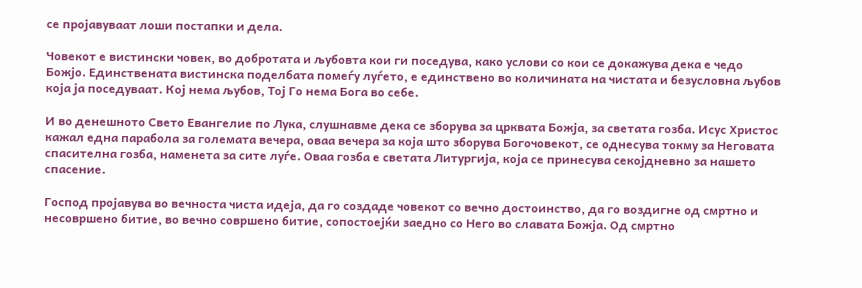се пројавуваат лоши постапки и дела.

Човекот е вистински човек, во добротата и љубовта кои ги поседува, како услови со кои се докажува дека е чедо Божјо. Единствената вистинска поделбата помеѓу луѓето, е единствено во количината на чистата и безусловна љубов која ја поседуваат. Кој нема љубов, Тој Го нема Бога во себе.

И во денешното Свето Евангелие по Лука, слушнавме дека се зборува за црквата Божја, за светата гозба. Исус Христос кажал една парабола за големата вечера, оваа вечера за која што зборува Богочовекот, се однесува токму за Неговата спасителна гозба, наменета за сите луѓе. Оваа гозба е светата Литургија, која се принесува секојдневно за нашето спасение.

Господ пројавува во вечноста чиста идеја, да го создаде човекот со вечно достоинство, да го воздигне од смртно и несовршено битие, во вечно совршено битие, сопостоејќи заедно со Него во славата Божја. Од смртно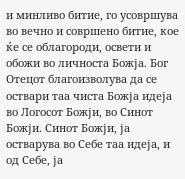и минливо битие, го усовршува во вечно и совршено битие, кое ќе се облагороди, освети и обожи во личноста Божја. Бог Отецот благоизволува да се оствари таа чиста Божја идеја во Логосот Божји, во Синот Божји. Синот Божји, ја остварува во Себе таа идеја, и од Себе, ја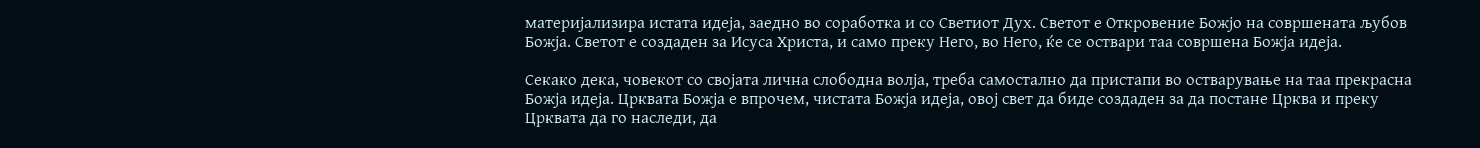материјализира истата идеја, заедно во соработка и со Светиот Дух. Светот е Откровение Божјо на совршената љубов Божја. Светот е создаден за Исуса Христа, и само преку Него, во Него, ќе се оствари таа совршена Божја идеја.

Секако дека, човекот со својата лична слободна волја, треба самостално да пристапи во остварување на таа прекрасна Божја идеја. Црквата Божја е впрочем, чистата Божја идеја, овој свет да биде создаден за да постане Црква и преку Црквата да го наследи, да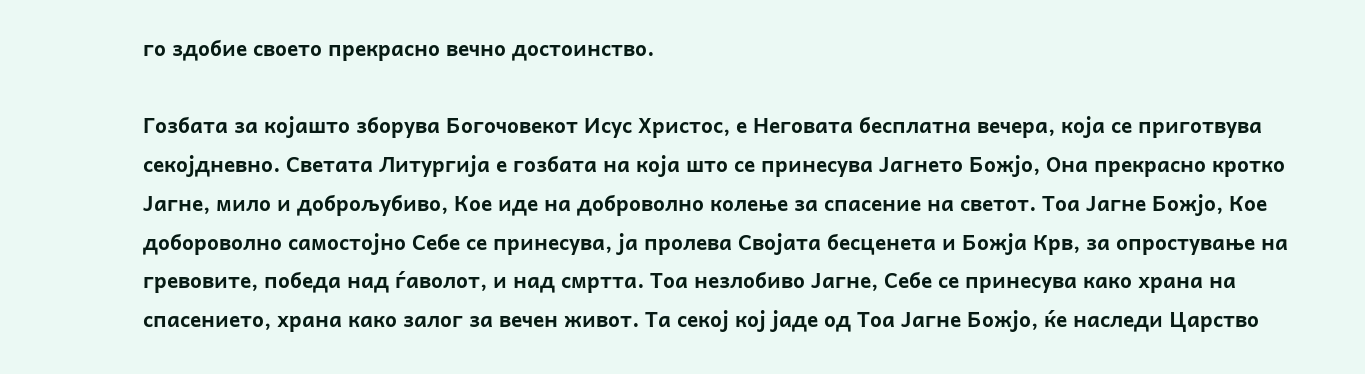го здобие своето прекрасно вечно достоинство.

Гозбата за којашто зборува Богочовекот Исус Христос, е Неговата бесплатна вечера, која се приготвува секојдневно. Светата Литургија е гозбата на која што се принесува Јагнето Божјо, Она прекрасно кротко Јагне, мило и доброљубиво, Кое иде на доброволно колење за спасение на светот. Тоа Јагне Божјо, Кое добороволно самостојно Себе се принесува, ја пролева Својата бесценета и Божја Крв, за опростување на гревовите, победа над ѓаволот, и над смртта. Тоа незлобиво Јагне, Себе се принесува како храна на спасението, храна како залог за вечен живот. Та секој кој јаде од Тоа Јагне Божјо, ќе наследи Царство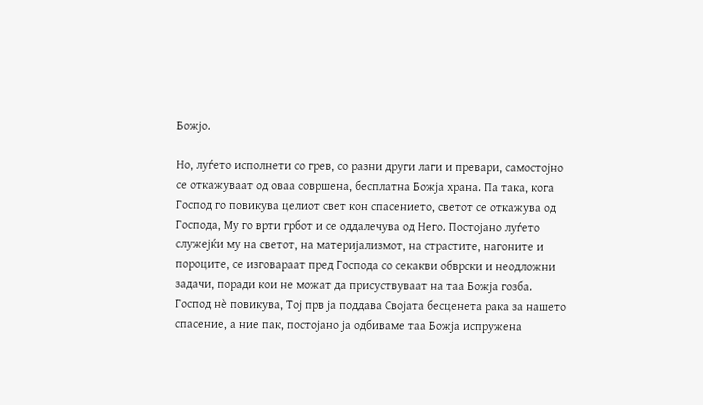Божјо.

Но, луѓето исполнети со грев, со разни други лаги и превари, самостојно се откажуваат од оваа совршена, бесплатна Божја храна. Па така, кога Господ го повикува целиот свет кон спасението, светот се откажува од Господа, Му го врти грбот и се оддалечува од Него. Постојано луѓето служејќи му на светот, на материјализмот, на страстите, нагоните и пороците, се изговараат пред Господа со секакви обврски и неодложни задачи, поради кои не можат да присуствуваат на таа Божја гозба. Господ нè повикува, Тој прв ја поддава Својата бесценета рака за нашето спасение, а ние пак, постојано ја одбиваме таа Божја испружена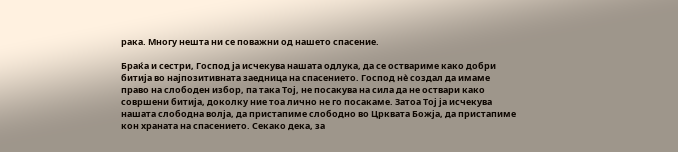рака. Многу нешта ни се поважни од нашето спасение.

Браќа и сестри, Господ ја исчекува нашата одлука, да се оствариме како добри битија во најпозитивната заедница на спасението. Господ нè создал да имаме право на слободен избор, па така Тој, не посакува на сила да не оствари како совршени битија, доколку ние тоа лично не го посакаме. Затоа Тој ја исчекува нашата слободна волја, да пристапиме слободно во Црквата Божја, да пристапиме кон храната на спасението. Секако дека, за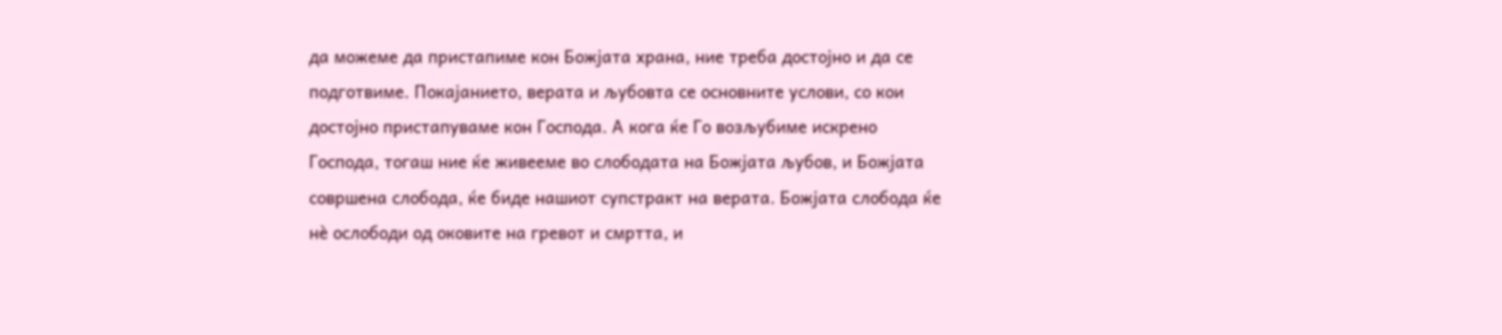да можеме да пристапиме кон Божјата храна, ние треба достојно и да се подготвиме. Покајанието, верата и љубовта се основните услови, со кои достојно пристапуваме кон Господа. А кога ќе Го возљубиме искрено Господа, тогаш ние ќе живееме во слободата на Божјата љубов, и Божјата совршена слобода, ќе биде нашиот супстракт на верата. Божјата слобода ќе нè ослободи од оковите на гревот и смртта, и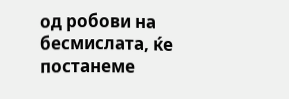од робови на бесмислата, ќе постанеме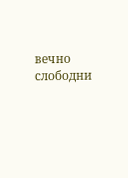вечно слободни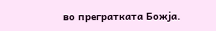во прегратката Божја.